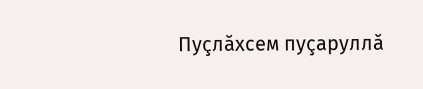Пуçлăхсем пуçаруллă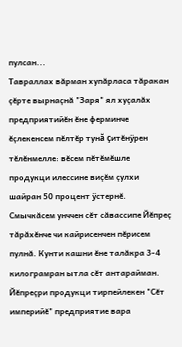пулсан...
Тавраллах вăрман хупăрласа тăракан çĕрте вырнаçнă "Заря" ял хуçалăх предприятийĕн ĕне ферминче ĕçлекенсем пĕлтĕр тунă çитĕнÿрен тĕлĕнмелле: вĕсем пĕтĕмĕшле продукци илессине виçĕм çулхи шайран 50 процент ÿстернĕ.
Смычкăсем унччен сĕт сăвассипе Йĕпреç тăрăхĕнче чи кайрисенчен пĕрисем пулнă. Кунти кашни ĕне талăкра 3-4 килограмран ытла сĕт антарайман. Йĕпреçри продукци тирпейлекен "Сĕт империйĕ" предприятие вара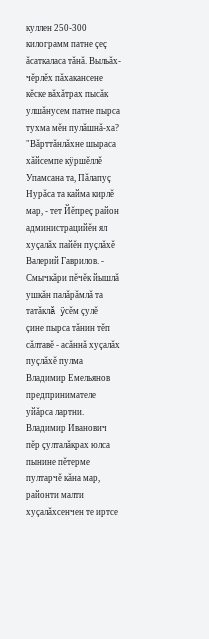куллен 250-300 килограмм патне çеç ăсаткаласа тăнă. Выльăх-чĕрлĕх пăхакансене кĕске вăхăтрах пысăк улшăнусем патне пырса тухма мĕн пулăшнă-ха?
"Вăрттăнлăхне шыраса хăйсемпе кÿршĕллĕ Упамсана та, Пăлапуç Нурăса та кайма кирлĕ мар, - тет Йĕпреç район администрацийĕн ял хуçалăх пайĕн пуçлăхĕ Валерий Гаврилов. - Смычкăри пĕчĕк йышлă ушкăн палăрăмлă та татăклă ÿсĕм çулĕ çине пырса тăнин тĕп сăлтавĕ - асăннă хуçалăх пуçлăхĕ пулма Владимир Емельянов предпринимателе уйăрса лартни. Владимир Иванович пĕр çулталăкрах юлса пынине пĕтерме пултарчĕ кăна мар, районти малти хуçалăхсенчен те иртсе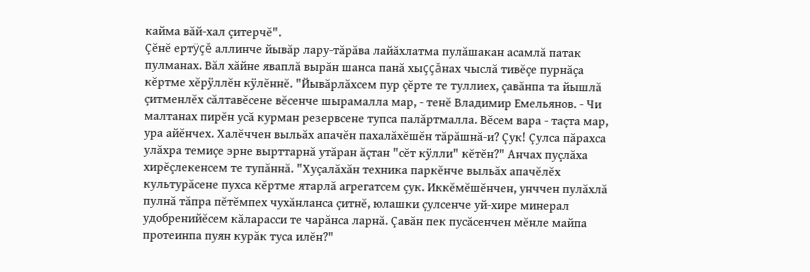кайма вăй-хал çитерчĕ".
Çĕнĕ ертÿçĕ аллинче йывăр лару-тăрăва лайăхлатма пулăшакан асамлă патак пулманах. Вăл хăйне яваплă вырăн шанса панă хыççăнах чыслă тивĕçе пурнăçа кĕртме хĕрÿллĕн кÿлĕннĕ. "Йывăрлăхсем пур çĕрте те туллиех, çавăнпа та йышлă çитменлĕх сăлтавĕсене вĕсенче шырамалла мар, - тенĕ Владимир Емельянов. - Чи малтанах пирĕн усă курман резервсене тупса палăртмалла. Вĕсем вара - таçта мар, ура айĕнчех. Халĕччен выльăх апачĕн пахалăхĕшĕн тăрăшнă-и? Çук! Çулса пăрахса улăхра темиçе эрне вырттарнă утăран ăçтан "сĕт кÿлли" кĕтĕн?" Анчах пуçлăха хирĕçлекенсем те тупăннă. "Хуçалăхăн техника паркĕнче выльăх апачĕлĕх культурăсене пухса кĕртме ятарлă агрегатсем çук. Иккĕмĕшĕнчен, унччен пулăхлă пулнă тăпра пĕтĕмпех чухăнланса çитнĕ, юлашки çулсенче уй-хире минерал удобренийĕсем кăларасси те чарăнса ларнă. Çавăн пек пусăсенчен мĕнле майпа протеинпа пуян курăк туса илĕн?"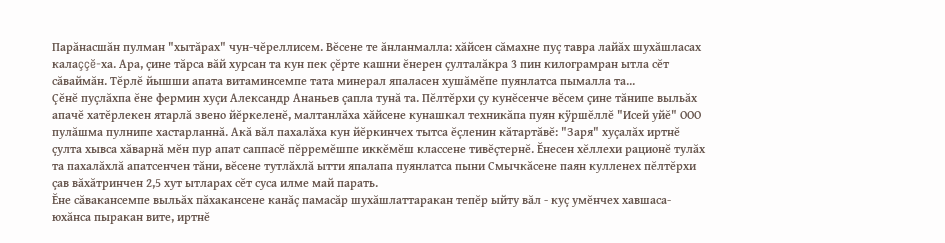Парăнасшăн пулман "хытăрах" чун-чĕреллисем. Вĕсене те ăнланмалла: хăйсен сăмахне пуç тавра лайăх шухăшласах калаççĕ-ха. Ара, çине тăрса вăй хурсан та кун пек çĕрте кашни ĕнерен çулталăкра 3 пин килограмран ытла сĕт сăваймăн. Тĕрлĕ йышши апата витаминсемпе тата минерал япаласен хушăмĕпе пуянлатса пымалла та...
Çĕнĕ пуçлăхпа ĕне фермин хуçи Александр Ананьев çапла тунă та. Пĕлтĕрхи çу кунĕсенче вĕсем çине тăнипе выльăх апачĕ хатĕрлекен ятарлă звено йĕркеленĕ, малтанлăха хăйсене кунашкал техникăпа пуян кÿршĕллĕ "Исей уйĕ" ООО пулăшма пулнипе хастарланнă. Акă вăл пахалăха кун йĕркинчех тытса ĕçленин кăтартăвĕ: "Заря" хуçалăх иртнĕ çулта хывса хăварнă мĕн пур апат саппасĕ пĕрремĕшпе иккĕмĕш классене тивĕçтернĕ. Ĕнесен хĕллехи рационĕ тулăх та пахалăхлă апатсенчен тăни, вĕсене тутлăхлă ытти япалапа пуянлатса пыни Смычкăсене паян кулленех пĕлтĕрхи çав вăхăтринчен 2,5 хут ытларах сĕт суса илме май парать.
Ĕне сăвакансемпе выльăх пăхакансене канăç памасăр шухăшлаттаракан тепĕр ыйту вăл - куç умĕнчех хавшаса-юхăнса пыракан вите, иртнĕ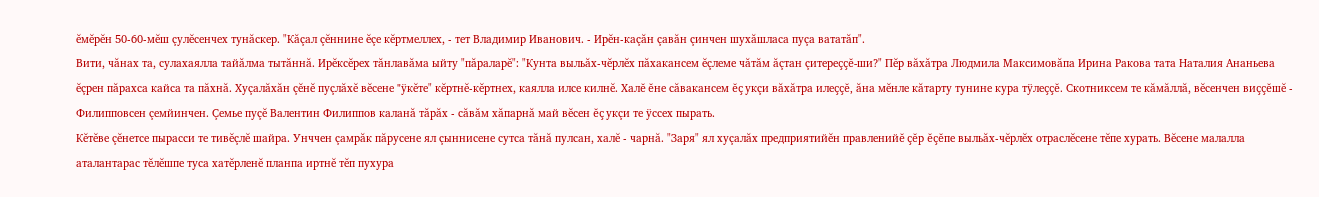ĕмĕрĕн 50-60-мĕш çулĕсенчех тунăскер. "Кăçал çĕннине ĕçе кĕртмеллех, - тет Владимир Иванович. - Ирĕн-каçăн çавăн çинчен шухăшласа пуçа вататăп".
Вити, чăнах та, сулахаялла тайăлма тытăннă. Ирĕксĕрех тăнлавăма ыйту "пăраларĕ": "Кунта выльăх-чĕрлĕх пăхакансем ĕçлеме чăтăм ăçтан çитереççĕ-ши?" Пĕр вăхăтра Людмила Максимовăпа Ирина Ракова тата Наталия Ананьева ĕçрен пăрахса кайса та пăхнă. Хуçалăхăн çĕнĕ пуçлăхĕ вĕсене "ÿкĕте" кĕртнĕ-кĕртнех, каялла илсе килнĕ. Халĕ ĕне сăвакансем ĕç укçи вăхăтра илеççĕ, ăна мĕнле кăтарту тунине кура тÿлеççĕ. Скотниксем те кăмăллă, вĕсенчен виççĕшĕ - Филипповсен çемйинчен. Çемье пуçĕ Валентин Филиппов каланă тăрăх - сăвăм хăпарнă май вĕсен ĕç укçи те ÿссех пырать.
Кĕтĕве çĕнетсе пырасси те тивĕçлĕ шайра. Унччен çамрăк пăрусене ял çыннисене сутса тăнă пулсан, халĕ - чарнă. "Заря" ял хуçалăх предприятийĕн правленийĕ çĕр ĕçĕпе выльăх-чĕрлĕх отраслĕсене тĕпе хурать. Вĕсене малалла аталантарас тĕлĕшпе туса хатĕрленĕ планпа иртнĕ тĕп пухура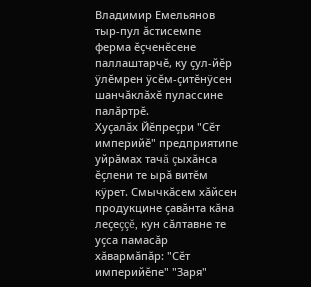Владимир Емельянов тыр-пул ăстисемпе ферма ĕçченĕсене паллаштарчĕ, ку çул-йĕр ÿлĕмрен ÿсĕм-çитĕнÿсен шанчăклăхĕ пулассине палăртрĕ.
Хуçалăх Йĕпреçри "Сĕт империйĕ" предприятипе уйрăмах тачă çыхăнса ĕçлени те ырă витĕм кÿрет. Смычкăсем хăйсен продукцине çавăнта кăна леçеççĕ, кун сăлтавне те уçса памасăр хăвармăпăр: "Сĕт империйĕпе" "Заря"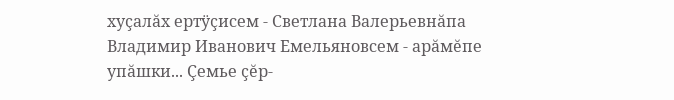хуçалăх ертÿçисем - Светлана Валерьевнăпа Владимир Иванович Емельяновсем - арăмĕпе упăшки... Çемье çĕр-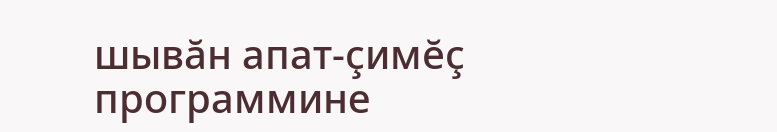шывăн апат-çимĕç программине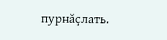пурнăçлать.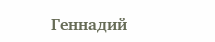Геннадий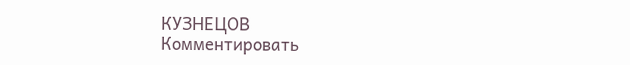КУЗНЕЦОВ
Комментировать